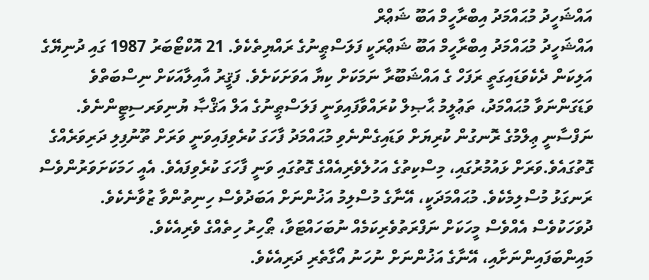އައްޝަހީދު މުޙައްމަދު އިބްރާހީމް އަބޫ ޝަޢްރް
އައްޝަހީދު މުޙައްމަދު އިބްރާހީމް އަބޫ ޝަޢްރަކީ ފަލަސްޠީނުގެ ރައްޔިތެކެވެ. 21 އޮކްޓޯބަރު 1987 ގައި ދުނިޔޭގެ އަލިކަން ދެކެވަޑައިގަތީ ރަފަހް ގެ އައްޝަބޫރާ ނަމަކަށް ކިޔާ އަވަށަކަށެވެ. ފަޤީރު އާއިލާއަކަށް ނިސްބަތްވެ ވަޑަގަންނަވާ މުޙައްމަދު، ތަޢުލީމު ޙާޞިލް ކުރައްވާފައިވަނީ ފަލަސްޠީނުގެ އަލް އަޤްޞާ ޔުނިވަރސިޓީންނެވެ. ނަފްސާނީ ޢިލްމުގެ ރޮނގުން ކުރިޔަށް ވަޑައިގެންނެވި މުޙައްމަދު ފާހަގަ ކުރެވިފައިވަނީ ވަރަށް ތޫނުފިލި ދަރިވަރެއްގެ ގޮތުގައެވެ.ވަރަށް ޅައުމުރުގައި، މިސްކިތުގެ އަހުލެވެރިއެއްގެ ގޮތުގައި ވަނީ ފާހަގަ ކުރެވިފައެވެ. އެއީ ހަމަކަށަވަރުންވެސް ރަނގަޅު މުސްލިމެކެވެ. މުޙައްމަދަކީ، އޭނާގެ މުސްލިމު އަޚުންނަށް އަބަދުވެސް ހިނިތުންވާ ޒުވާނެކެވެ. ދުވަހަކުވެސް އެއްވެސް މީހަކަށް ނަފްރަތުވެރިކަމެއް ނުބަހައްޓަވާ، ޠޯހިރު ހިތެއްގެ ވެރިއެކެވެ. މައިންބަފައިންނަށާއި، އޭނާގެ އަޚުންނަށް ނުހަނު އޯގާތެރި ދަރިއެކެވެ.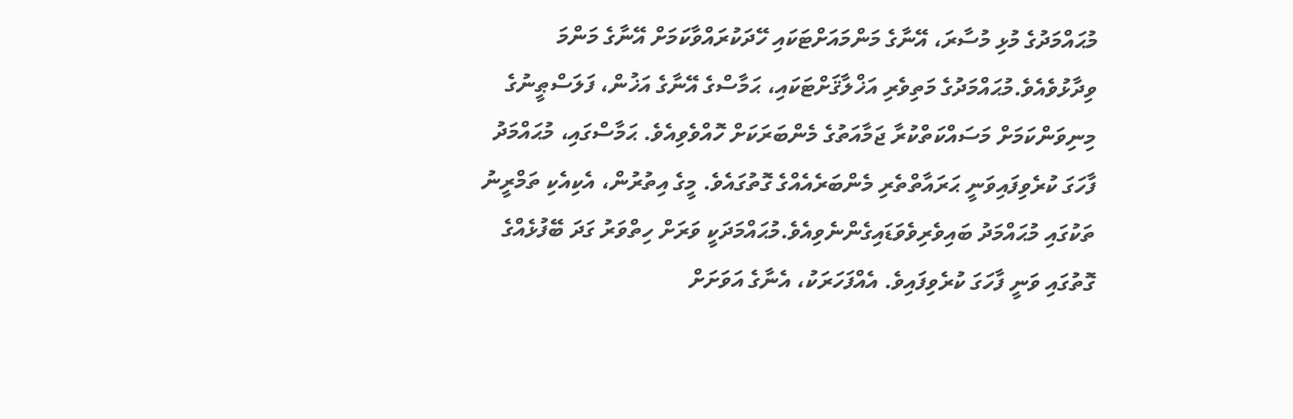މުޙައްމަދުގެ މުޅި މުސާރަ، އޭނާގެ މަންމައަށްޓަކައި ހޭދަކުރައްވާކަމަށް އޭނާގެ މަންމަ ވިދާޅުވެއެވެ.މުޙައްމަދުގެ މަތިވެރި އަޚްލާޤަށްޓަކައި، ޙަމާސްގެ އޭނާގެ އަޚުން، ފަލަސްޠީނުގެ މިނިވަންކަމަށް މަސައްކަތްކުރާ ޖަމާއަތުގެ މެންބަރަކަށް ހޮއްވެވިއެވެ. ޙަމާސްގައި، މުޙައްމަދު ފާހަގަ ކުރެވިފައިވަނީ ޙަރައާތްތެރި މެންބަރެއެއްގެ ގޮތުގައެވެ. މީގެ އިތުރުން، އެކިއެކި ތަމްރީނު ތަކުގައި މުޙައްމަދު ބައިވެރިވެވަޑައިގެންނެވިއެވެ.މުޙައްމަދަކީ ވަރަށް ހިތްވަރު ގަދަ ބޭފުޅެއްގެ ގޮތުގައި ވަނީ ފާހަގަ ކުރެވިފައިވެ. އެއްފަހަރަކު، އެނާގެ އަވަށަށް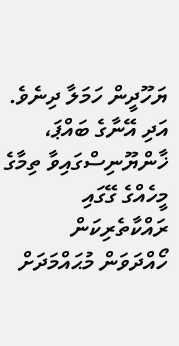ޔަހޫދީން ހަމަލާ ދިނެވެ. އަދި އޭނާގެ ބައްޕަ، ޚާންޔޫނިސްގައިވާ ތިމާގެ މީހެއްގެ ގޭގައި ރައްކާތެރިކަން ހޯއްދަވަން މުޙައްމަދަށް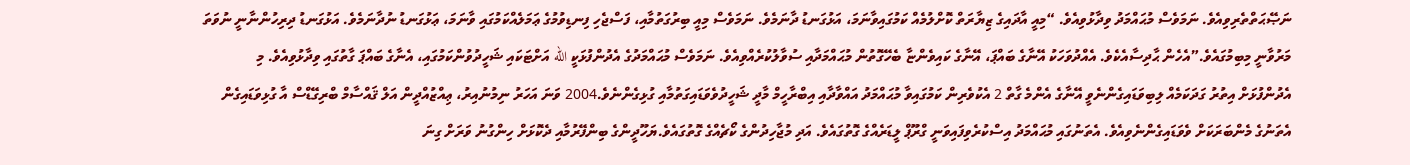ނަޞޭޙަތްތެރިވިއެވެ. ނަމަވެސް މުޙައްމަދު ވިދާޅުވިއެވެ. “މިއީ އާދައިގެ ޒިޔާރަތް ކޮށްލުމެއް ކަމުގައިވާނަމަ، އަޅުގަނޑު ދާނަމެވެ. ނަމަވެސް މިއީ ބިރުގަތުމާއި، ފަސްޖެހި ފިނޑިވުމުގެ ޢަމަލެއްކަމުގައި ވާނަމަ، ޢަޅުގަނޑު ނުދާނަމެވެ. އަޅުގަނޑު ދިރިހުންނާނީ ނުވަތަ މަރުވާނީ މިބިމުގައެވެ.”އެހެން ޙާދިސާއެކެވެ. އެއްދުވަހަކު އޭނާގެ ބައްޕަ، އޭނާގެ ކައިވެންޏާ ބެހޭގޮތުން މުޙައްމަދާއި ސުވާލުކުރެއްވިއެވެ. ނަމަވެސް މުޙައްމަދުގެ އެދުންފުޅަކީ الله އަށްޓަކައި ޝަހީދުވުންކަމުގައި، އެނާގެ ބައްޕަ ގާތުގައި ވިދާޅުވިއެވެ. މި އެދުންފުޅަށް އިތުރު ގަދަކަމެއް ލިބިވަޑައިގެންނެވީ އޭނާގެ އެންމެ ގާތް 2 އެކުވެރިން ކަމުގައިވާ މުޙައްމަދު އައްވާދާއި އިބްރާހީމް މާދީ ޝަހީދުވެވަޑައިގަތުމާއި ގުޅިގެންނެވެ.2004 ވަނަ އަހަރު ނިމުނުއިރު، ޢިއްޒުއްދީން އަލް ޤައްސާމް ބްރިގޭޑްސް އާ ގުޅިވަޑައިގެން އެތަނުގެ މެންބަރަކަށް ވެވަޑައިގެންނެވިއެވެ. އެތަނުގައި މުޙައްމަދު އިސްކުރެވިފައިވަނީ ގްރޫޕް ލީޑަރެއްގެ ގޮތުގައެވެ. އަދި މުޖާހިދުންގެ ކޯޗެއްގެ ގޮތުގައެވެ.ޔަހޫދީންގެ ބިންފޭރުމާއި ދެކޮޅަށް ހިންގުނު ވަރަށް ގިނަ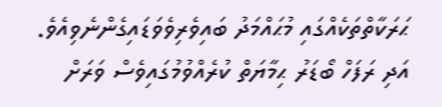ޙަރަކާތްތަކެއްގައި މުޙައްމަދު ބައިވެރިވެވަޑައިގެންނެވިއެވެ. އަދި ރަފަހް ބޯޑަރު ޙިމާޔަތް ކުރެއްވުމުގައިވެސް ވަރަށް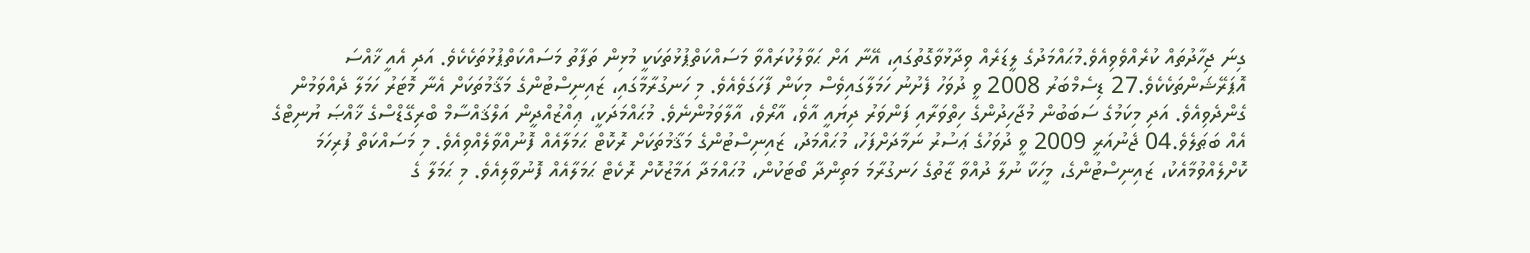ގިނަ ޖިހާދުތައް ކުރެއްވެވިއެވެ.މުޙައްމަދުގެ ލީޑަރެއް ވިދާޅުވާގޮތުގައި، އޭނާ އަށް ޙަވާލުކުރައްވާ މަސައްކަތްޕުޅުތަކަކީ މުޅިން ތަފާތު މަސައްކަތްޕުޅުތަކެކެވެ. އަދި އެއީ ޚާއްސަ އޮޕަރޭޝަންތަކެކެވެ.27 ޑިސެމްބަރު 2008 ވީ ދުވަހު ފެށުނު ހަމަލާގައިވެސް މިކަން ފާހަގަވެއެވެ. މި ހަނގުރާމާގައި، ޒައިނިސްޓުންގެ މަޤާމުތަކަށް އެނާ މޮޓަރު ހަމަލާ ދެއްވަމުން ގެންދެވިއެވެ. އަދި މިކަމުގެ ސަބަބުން މުޖާހިދުންގެ ހިތްވަރާއި ފަންވަރު ދިޔައީ އާވެ، އާރޯވެ، އާލާވަމުންނެވެ. މުޙައްމަދަކީ، ޢިއްޒުއްދީން އަލްޤައްސާމް ބްރިގޭޑްސްގެ ޚާއްޞަ ޔުނިޓްގެ އެއް ބަޠަލެވެ.04 ޖެނުއަރީ 2009 ވީ ދުވަހުގެ ޢަސުރު ނަމާދަށްފަހު، މުޙައްމަދު، ޒައިނިސްޓުންގެ މަޤާމުތަކަށް ރޮކޮޓް ޙަމަލާއެއް ފޮނުއްވާލެއްވިއެވެ. މި މަސައްކަތް ފުރިހަމަ ކޮށްލެއްވުމާއެކު، ޒައިނިސްޓުންގެ، މީހަކާ ނުލާ ދުއްވާ ޒާތުގެ ހަނގުރާމަ މަތިންދާ ބޯޓަކުން، މުޙައްމަދާ އަމާޒުކޮށް ރޮކެޓް ޙަމަލާއެއް ފޮނުވާލިއެވެ. މި ޙަމަލާ ގެ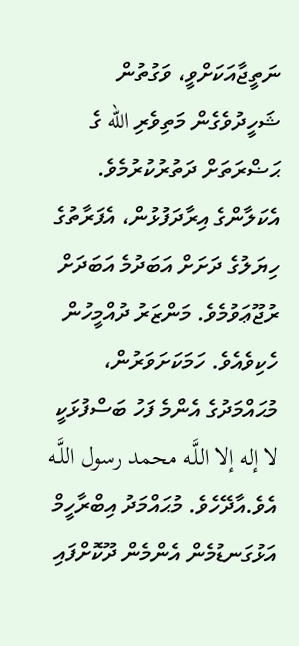ނަތީޖާއަކަށްވީ، ވަގުތުން ޝަހީދުވެގެން މަތިވެރި الله ގެ ޙަޟްރަތަށް ދަތުރުކުރުމެވެ. އެކަލާންގެ އިރާދަފުޅުން، އެފަރާތުގެ ހިޔަލުގެ ދަށަށް އަބަދުމެ އަބަދަށް ރުޖޫޢަވުމެވެ. މަންޒަރު ދުއްމީހުން ހެކިވެއެވެ. ހަމަކަށަވަރުން، މުޙައްމަދުގެ އެންމެ ފަހު ބަސްފުޅަކީ لا إله إلا اللَّـه محمد رسول اللَّـه އެވެ.އާދޭހެވެ. މުޙައްމަދު އިބްރާހީމް އަޅުގަނޑުމެން އެންމެން ދޫކޮށްފައި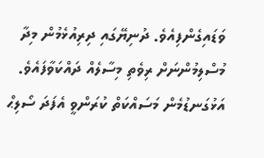ވަޑައިގެންފިއެވެ. ދުނިޔޭގައި ދިރިއުޅެމުން މިދާ މުސްލިމުންނަށް ރިވެތި މިސާލެއް ދައްކަވާފައެވެ. އަޅުގަނޑުމެން މަސައްކަތް ކުރަންވީ އެފަދަ ސޯލިޙް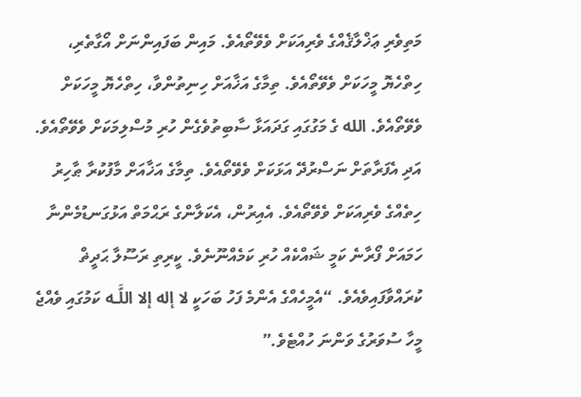މަތިވެރި ޢަޚްލާޤެއްގެ ވެރިއަކަށް ވެވޭތޯއެވެ. މައިން ބަފައިންނަށް އޯގާތެރި، ހިތްހެޔޮ މީހަކަށް ވެވޭތޯއެވެ. ތިމާގެ އަޚާއަށް ހިނިތުންވާ، ހިތްހެޔޮ މީހަކަށް ވެވޭތޯއެވެ. الله ގެ މަގުގައި ގަދައަޅާ ސާބިތުވެގެން ހުރި މުސްލިމަކަށް ވެވޭތޯއެވެ. އަދި އެފަރާތަށް ނަސްރުދޭ އަޅަކަށް ވެވޭތޯއެވެ. ތިމާގެ އަޚާއަށް މާފުކުރާ ޠާހިރު ހިތެއްގެ ވެރިއަކަށް ވެވޭތޯއެވެ. އެއިރުން، އެކަލާންގެ ރަޙްމަތް އަޅުގަނޑުމެންނާ ހަމައަށް ފޯރާނެ ކަމީ ޝައްކެއް ހުރި ކަމެއްނޫނެވެ. ކީރިތި ރަސޫލާ ޙަދީޡް ކުރައްވާފައިވެއެވެ. “އެމީހެއްގެ އެންމެ ފަހު ބަހަކީ لا إله إلا اللَّـه ކަމުގައި ވެއްޖެ މީހާ ސުވަރުގެ ވަންނަ ހުއްޓެވެ.”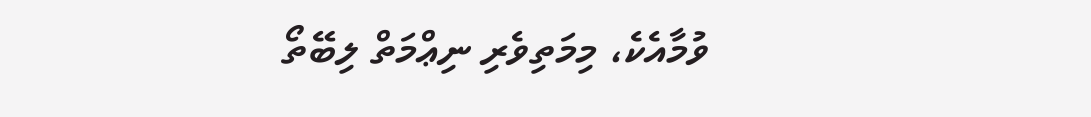ވުމާއެކެ، މިމަތިވެރި ނިޢްމަތް ލިބޭތޯ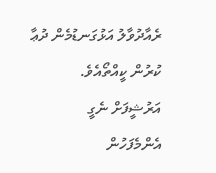ރެއާދުވާލު އަޅުގަނޑުމެން ދުޢާ ކުރުން ކީއްތޯއެވެ.
އަރުޝީފަށް ނެގީ
އެންމެފަހުން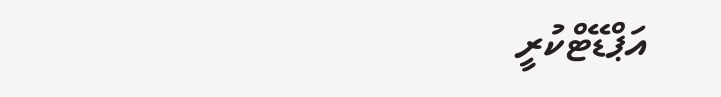އަޕްޑޭޓްކުރީ